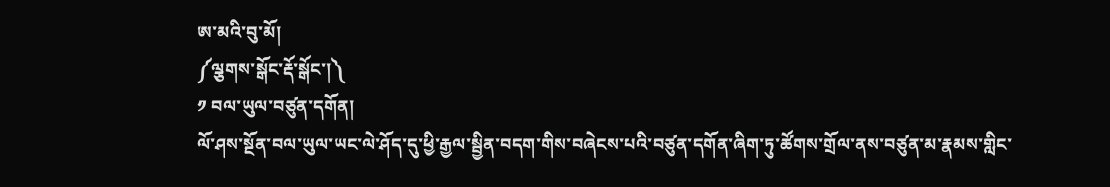ཨ་མའི་བུ་མོ།
༼ལྕགས་སྒོང་རྡོ་སྒོང་།༽
༡ བལ་ཡུལ་བཙུན་དགོན།
ལོ་ཤས་སྔོན་བལ་ཡུལ་ཡང་ལེ་ཤོད་དུ་ཕྱི་རྒྱལ་སྦྱིན་བདག་གིས་བཞེངས་པའི་བཙུན་དགོན་ཞིག་ཏུ་ཚོགས་གྲོལ་ནས་བཙུན་མ་རྣམས་གླིང་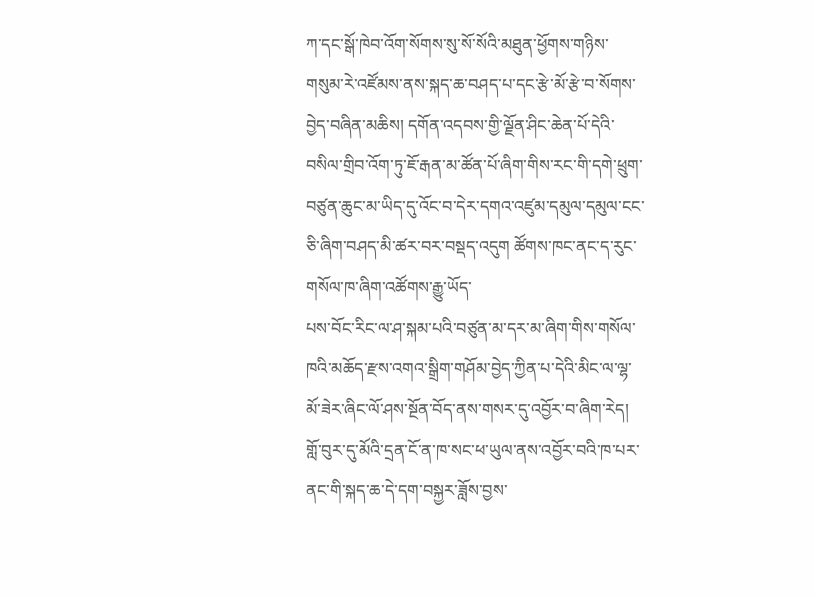ཀ་དང་སྒོ་ཁེབ་འོག་སོགས་སུ་སོ་སོའི་མཐུན་ཕྱོགས་གཉིས་གསུམ་རེ་འཛོམས་ནས་སྐད་ཆ་བཤད་པ་དང་རྩེ་མོ་རྩེ་བ་སོགས་བྱེད་བཞིན་མཆིས། དགོན་འདབས་གྱི་ལྗོན་ཤིང་ཆེན་པོ་དེའི་བསིལ་གྲིབ་འོག་ཏུ་ཇོ་རྒན་མ་ཚོན་པོ་ཞིག་གིས་རང་གི་དགེ་ཕྲུག་བཙུན་ཆུང་མ་ཡིད་དུ་འོང་བ་དེར་དགའ་འཛུམ་དམུལ་དམུལ་ངང་ཅི་ཞིག་བཤད་མི་ཚར་བར་བསྡད་འདུག ཚོགས་ཁང་ནང་ད་རུང་གསོལ་ཁ་ཞིག་འཚོགས་རྒྱུ་ཡོད་
པས་བོང་རིང་ལ་ཤ་སྐམ་པའི་བཙུན་མ་དར་མ་ཞིག་གིས་གསོལ་ཁའི་མཆོད་རྫས་འགའ་སྒྲིག་གཤོམ་བྱེད་ཀྱིན་པ་དེའི་མིང་ལ་ལྷ་མོ་ཟེར་ཞིང་ལོ་ཤས་སྔོན་བོད་ནས་གསར་དུ་འབྱོར་བ་ཞིག་རེད། གློ་བུར་དུ་མོའི་དྲན་ངོ་ན་ཁ་སང་ཕ་ཡུལ་ནས་འབྱོར་བའི་ཁ་པར་ནང་གི་སྐད་ཆ་དེ་དག་བསྐྱར་ཟློས་བྱས་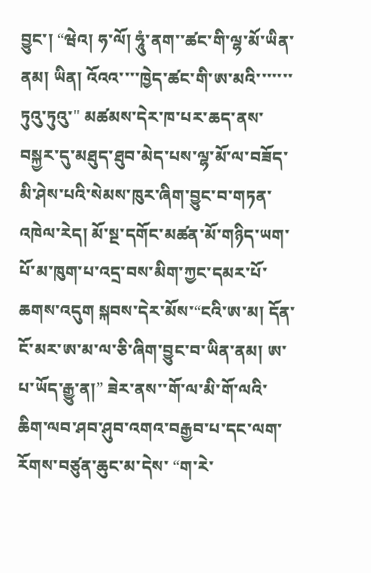བྱུང་། “ཝེའ། ཧ་ལོ། ཧཱུཾ་ནག་་ཚང་གི་ལྷ་མོ་ཡིན་ནམ། ཡིན། འོའའ་་་་ཁྱེད་ཚང་གི་ཨ་མའི་་་་་་་ཏུའུ་ཏུའུ་" མཚམས་དེར་ཁ་པར་ཆད་ནས་བསྐྱར་དུ་མཐུད་ཐུབ་མེད་པས་ལྷ་མོ་ལ་བཟོད་མི་ཤེས་པའི་སེམས་ཁུར་ཞིག་བྱུང་བ་གཏན་འཁེལ་རེད། མོ་སྔ་དགོང་མཚན་མོ་གཉིད་ཡག་པོ་མ་ཁུག་པ་འདྲ་བས་མིག་ཀྱང་དམར་པོ་ཆགས་འདུག སྐབས་དེར་མོས་“ངའི་ཨ་མ། དོན་ངོ་མར་ཨ་མ་ལ་ཅི་ཞིག་བྱུང་བ་ཡིན་ནམ། ཨ་པ་ཡོད་རྒྱུ་ན།” ཟེར་ནས་་གོ་ལ་མི་གོ་ལའི་ཆིག་ལབ་ཤབ་ཤུབ་འགའ་བརྒྱབ་པ་དང་ལག་རོགས་བཙུན་ཆུང་མ་དེས་ “ག་རེ་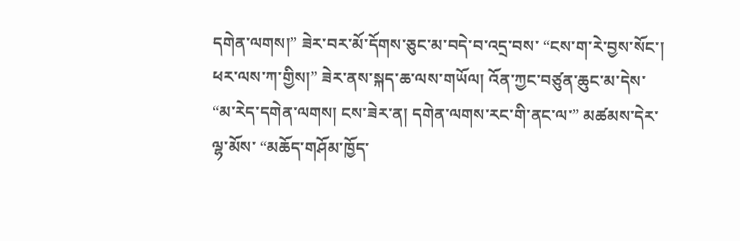དགེན་ལགས།” ཟེར་བར་མོ་དོགས་ཅུང་མ་བདེ་བ་འདྲ་བས་ “ངས་ག་རེ་བྱས་སོང་། ཕར་ལས་ཀ་གྱིས།” ཟེར་ནས་སྐད་ཆ་ལས་གཡོལ། འོན་ཀྱང་བཙུན་ཆུང་མ་དེས་ “མ་རེད་དགེན་ལགས། ངས་ཟེར་ན། དགེན་ལགས་རང་གི་ནང་ལ་” མཚམས་དེར་ལྷ་མོས་ “མཆོད་གཤོམ་ཁྱོད་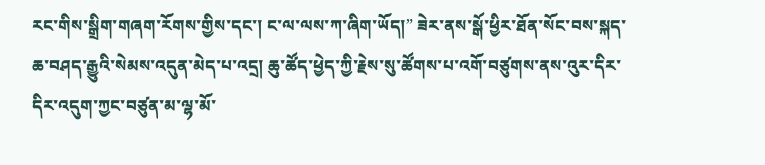རང་གིས་སྒྲིག་གཞག་རོགས་གྱིས་དང་། ང་ལ་ལས་ཀ་ཞིག་ཡོད།” ཟེར་ནས་སྒོ་ཕྱིར་ཐོན་སོང་བས་སྐད་ཆ་བཤད་རྒྱུའི་སེམས་འདུན་མེད་པ་འདྲ། ཆུ་ཚོད་ཕྱེད་ཀྱི་རྗེས་སུ་ཚོགས་པ་འགོ་བཙུགས་ནས་འུར་དིར་དིར་འདུག་ཀྱང་བཙུན་མ་ལྷ་མོ་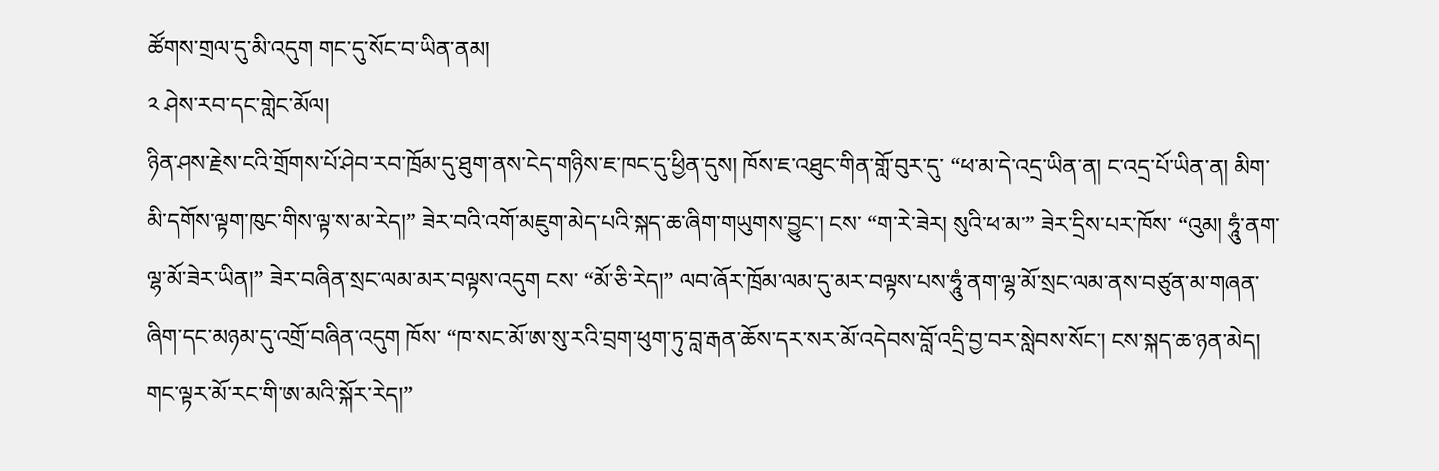ཚོགས་གྲལ་དུ་མི་འདུག གང་དུ་སོང་བ་ཡིན་ནམ།
༢ ཤེས་རབ་དང་གླེང་མོལ།
ཉིན་ཤས་རྗེས་ངའི་གྲོགས་པོ་ཤེབ་རབ་ཁྲོམ་དུ་ཐུག་ནས་ངེད་གཉིས་ཇ་ཁང་དུ་ཕྱིན་དུས། ཁོས་ཇ་འཐུང་གིན་གློ་བུར་དུ་ “ཕ་མ་དེ་འདྲ་ཡིན་ན། ང་འདྲ་པོ་ཡིན་ན། མིག་མི་དགོས་ལྟག་ཁུང་གིས་ལྟ་ས་མ་རེད།” ཟེར་བའི་འགོ་མཇུག་མེད་པའི་སྐད་ཆ་ཞིག་གཡུགས་བྱུང་། ངས་ “ག་རེ་ཟེར། སུའི་ཕ་མ་” ཟེར་དྲིས་པར་ཁོས་ “འུམ། ཧཱུཾ་ནག་ལྷ་མོ་ཟེར་ཡིན།” ཟེར་བཞིན་སྲང་ལམ་མར་བལྟས་འདུག ངས་ “མོ་ཅི་རེད།” ལབ་ཞོར་ཁྲོམ་ལམ་དུ་མར་བལྟས་པས་ཧཱུཾ་ནག་ལྷ་མོ་སྲང་ལམ་ནས་བཙུན་མ་གཞན་ཞིག་དང་མཉམ་དུ་འགྲོ་བཞིན་འདུག ཁོས་ “ཁ་སང་མོ་ཨ་སུ་རའི་བྲག་ཕུག་ཏུ་བླ་རྒན་ཆོས་དར་སར་མོ་འདེབས་བློ་འདྲི་བྱ་བར་སླེབས་སོང་། ངས་སྐད་ཆ་ཉན་མེད། གང་ལྟར་མོ་རང་གི་ཨ་མའི་སྐོར་རེད།”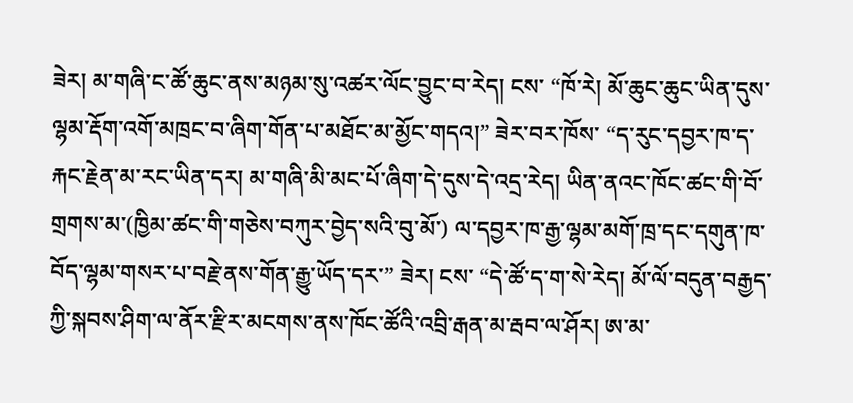ཟེར། མ་གཞི་ང་ཚོ་ཆུང་ནས་མཉམ་སུ་འཚར་ལོང་བྱུང་བ་རེད། ངས་ “ཁོ་རེ། མོ་ཆུང་ཆུང་ཡིན་དུས་ལྷམ་རྡོག་འགོ་མཁྲང་བ་ཞིག་གོན་པ་མཐོང་མ་མྱོང་གདའ།” ཟེར་བར་ཁོས་ “ད་རུང་དབྱར་ཁ་ད་རྐང་རྗེན་མ་རང་ཡིན་དར། མ་གཞི་མི་མང་པོ་ཞིག་དེ་དུས་དེ་འདྲ་རེད། ཡིན་ནའང་ཁོང་ཚང་གི་བོ་གྲགས་མ་(ཁྱིམ་ཚང་གི་གཅེས་བཀུར་བྱེད་སའི་བུ་མོ་) ལ་དབྱར་ཁ་རྒྱ་ལྷམ་མགོ་ཁྲ་དང་དགུན་ཁ་བོད་ལྷམ་གསར་པ་བརྗེ་ནས་གོན་རྒྱུ་ཡོད་དར་” ཟེར། ངས་ “དེ་ཚོ་ད་ག་སེ་རེད། མོ་ལོ་བདུན་བརྒྱད་ཀྱི་སྐབས་ཤིག་ལ་ནོར་རྫིར་མངགས་ནས་ཁོང་ཚོའི་འབྲི་རྒན་མ་རྦབ་ལ་ཤོར། ཨ་མ་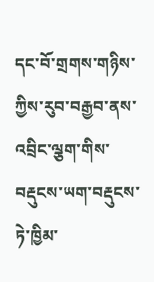དང་བོ་གྲགས་གཉིས་ཀྱིས་རུབ་བརྒྱབ་ནས་འབྲིང་ལྕག་གིས་བརྡུངས་ཡག་བརྡུངས་ཏེ་ཁྱིམ་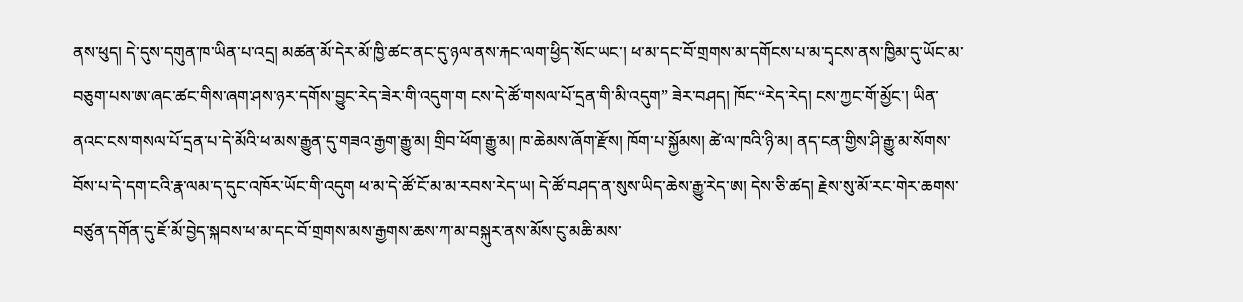ནས་ཕུད། དེ་དུས་དགུན་ཁ་ཡིན་པ་འདྲ། མཚན་མོ་དེར་མོ་ཁྱི་ཚང་ནང་དུ་ཉལ་ནས་རྐང་ལག་ཕྱིད་སོང་ཡང་། ཕ་མ་དང་བོ་གྲགས་མ་དགོངས་པ་མ་དྭངས་ནས་ཁྱིམ་དུ་ཡོང་མ་བཅུག་པས་ཨ་ཞང་ཚང་གིས་ཞག་ཤས་ཉར་དགོས་བྱུང་རེད་ཟེར་གི་འདུག་ག ངས་དེ་ཚོ་གསལ་པོ་དྲན་གི་མི་འདུག” ཟེར་བཤད། ཁོང་“རེད་རེད། ངས་ཀྱང་གོ་མྱོང་། ཡིན་ནའང་ངས་གསལ་པོ་དྲན་པ་དེ་མོའི་ཕ་མས་རྒྱུན་དུ་གཟའ་རྒྱག་རྒྱུ་མ། གྲིབ་ཕོག་རྒྱུ་མ། ཁ་ཆེམས་ཞོག་རྫོས། ཁོག་པ་སྐྱོམས། ཚེ་ལ་ཁའི་ཉི་མ། ནད་ངན་གྱིས་ཤི་རྒྱུ་མ་སོགས་བོས་པ་དེ་དག་ངའི་རྣ་ལམ་ད་དུང་འཁོར་ཡོང་གི་འདུག ཕ་མ་དེ་ཚོ་ངོ་མ་མ་རབས་རེད་ཡ། དེ་ཚོ་བཤད་ན་སུས་ཡིད་ཆེས་རྒྱུ་རེད་ཨ། དེས་ཅི་ཚད། རྗེས་སུ་མོ་རང་གེར་ཆགས་བཙུན་དགོན་དུ་ཇོ་མོ་བྱེད་སྐབས་ཕ་མ་དང་བོ་གྲགས་མས་རྒྱགས་ཆས་ཀ་མ་བསྐུར་ནས་མོས་ངུ་མཆི་མས་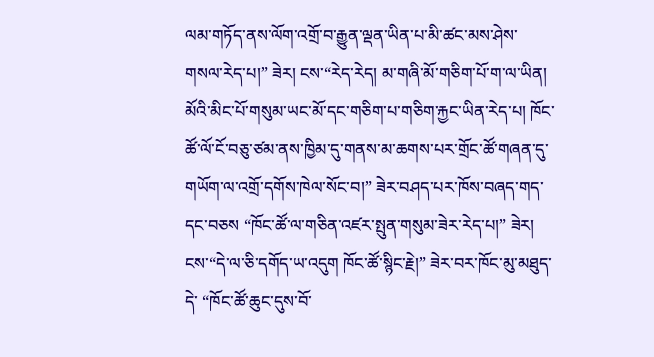ལམ་གཏོད་ནས་ལོག་འགྲོ་བ་རྒྱུན་ལྡན་ཡིན་པ་མི་ཚང་མས་ཤེས་གསལ་རེད་པ།” ཟེར། ངས་“རེད་རེད། མ་གཞི་མོ་གཅིག་པོ་ག་ལ་ཡིན། མོའི་མིང་པོ་གསུམ་ཡང་མོ་དང་གཅིག་པ་གཅིག་རྐྱང་ཡིན་རེད་པ། ཁོང་ཚོ་ལོ་ངོ་བཅུ་ཙམ་ནས་ཁྱིམ་དུ་གནས་མ་ཆགས་པར་གྲོང་ཚོ་གཞན་དུ་གཡོག་ལ་འགྲོ་དགོས་ཁེལ་སོང་བ།” ཟེར་བཤད་པར་ཁོས་བཞད་གད་དང་བཅས “ཁོང་ཚོ་ལ་གཅིན་འཛར་སྤུན་གསུམ་ཟེར་རེད་པ།” ཟེར། ངས་“དེ་ལ་ཅི་དགོད་ཡ་འདུག ཁོང་ཚོ་སྙིང་རྗེ།” ཟེར་བར་ཁོང་མུ་མཐུད་དེ་ “ཁོང་ཚོ་ཆུང་དུས་བོ་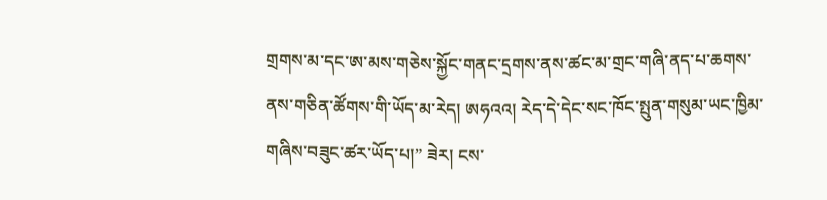གྲགས་མ་དང་ཨ་མས་གཅེས་སྐྱོང་གནང་དྲགས་ནས་ཚང་མ་གྲང་གཞི་ནད་པ་ཆགས་ནས་གཅིན་ཚོགས་གི་ཡོད་མ་རེད། ཨཧའའ། རེད་དེ་དེང་སང་ཁོང་སྤུན་གསུམ་ཡང་ཁྱིམ་གཞིས་བཟུང་ཚར་ཡོད་པ།” ཟེར། ངས་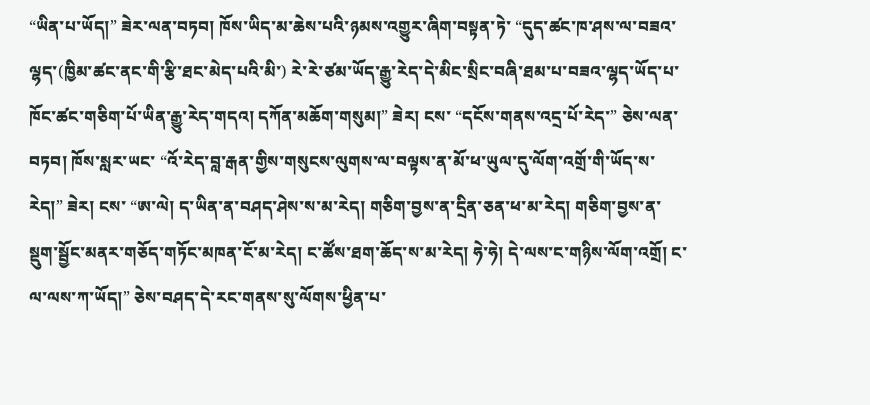“ཡིན་པ་ཡོད།” ཟེར་ལན་བཏབ། ཁོས་ཡིད་མ་ཆེས་པའི་ཉམས་འགྱུར་ཞིག་བསྟན་ཏེ་ “དུད་ཚང་ཁ་ཤས་ལ་བཟའ་ལྷད་(ཁྱིམ་ཚང་ནང་གི་རྩི་ཐང་མེད་པའི་མི་) རེ་རེ་ཙམ་ཡོད་རྒྱུ་རེད་དེ་མིང་སྲིང་བཞི་ཐམ་པ་བཟའ་ལྷད་ཡོད་པ་ཁོང་ཚང་གཅིག་པོ་ཡིན་རྒྱུ་རེད་གདའ། དཀོན་མཆོག་གསུམ།” ཟེར། ངས་ “དངོས་གནས་འདྲ་པོ་རེད་” ཅེས་ལན་བཏབ། ཁོས་སླར་ཡང་ “འོ་རེད་བླ་རྒན་གྱིས་གསུངས་ལུགས་ལ་བལྟས་ན་མོ་ཕ་ཡུལ་དུ་ལོག་འགྲོ་གི་ཡོད་ས་རེད།” ཟེར། ངས་ “ཨ་ལེ། ད་ཡིན་ན་བཤད་ཤེས་ས་མ་རེད། གཅིག་བྱས་ན་དྲིན་ཅན་ཕ་མ་རེད། གཅིག་བྱས་ན་སྡུག་སྦྱོང་མནར་གཅོད་གཏོང་མཁན་ངོ་མ་རེད། ང་ཚོས་ཐག་ཆོད་ས་མ་རེད། ཧེ་ཧེ། དེ་ལས་ང་གཉིས་ལོག་འགྲོ། ང་ལ་ལས་ཀ་ཡོད།” ཅེས་བཤད་དེ་རང་གནས་སུ་ལོགས་ཕྱིན་པ་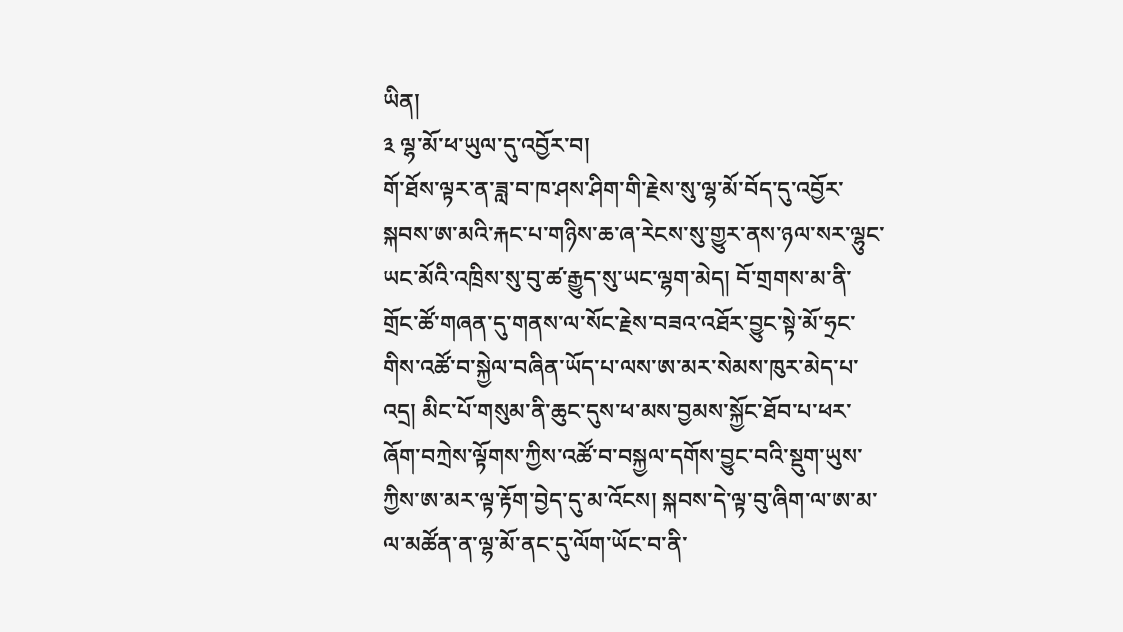ཡིན།
༣ ལྷ་མོ་ཕ་ཡུལ་དུ་འབྱོར་བ།
གོ་ཐོས་ལྟར་ན་ཟླ་བ་ཁ་ཤས་ཤིག་གི་རྗེས་སུ་ལྷ་མོ་བོད་དུ་འབྱོར་སྐབས་ཨ་མའི་རྐང་པ་གཉིས་ཆ་ཞ་རེངས་སུ་གྱུར་ནས་ཉལ་སར་ལྷུང་ཡང་མོའི་འཁྲིས་སུ་བུ་ཚ་རྒྱུད་སུ་ཡང་ལྷག་མེད། བོ་གྲགས་མ་ནི་གྲོང་ཚོ་གཞན་དུ་གནས་ལ་སོང་རྗེས་བཟའ་འཐོར་བྱུང་སྟེ་མོ་ཧྲང་གིས་འཚོ་བ་སྐྱེལ་བཞིན་ཡོད་པ་ལས་ཨ་མར་སེམས་ཁུར་མེད་པ་འདྲ། མིང་པོ་གསུམ་ནི་ཆུང་དུས་ཕ་མས་བྱམས་སྐྱོང་ཐོབ་པ་ཕར་ཞོག་བཀྲེས་ལྟོགས་ཀྱིས་འཚོ་བ་བསྐྱལ་དགོས་བྱུང་བའི་སྡུག་ཡུས་ཀྱིས་ཨ་མར་ལྟ་རྟོག་བྱེད་དུ་མ་འོངས། སྐབས་དེ་ལྟ་བུ་ཞིག་ལ་ཨ་མ་ལ་མཚོན་ན་ལྷ་མོ་ནང་དུ་ལོག་ཡོང་བ་ནི་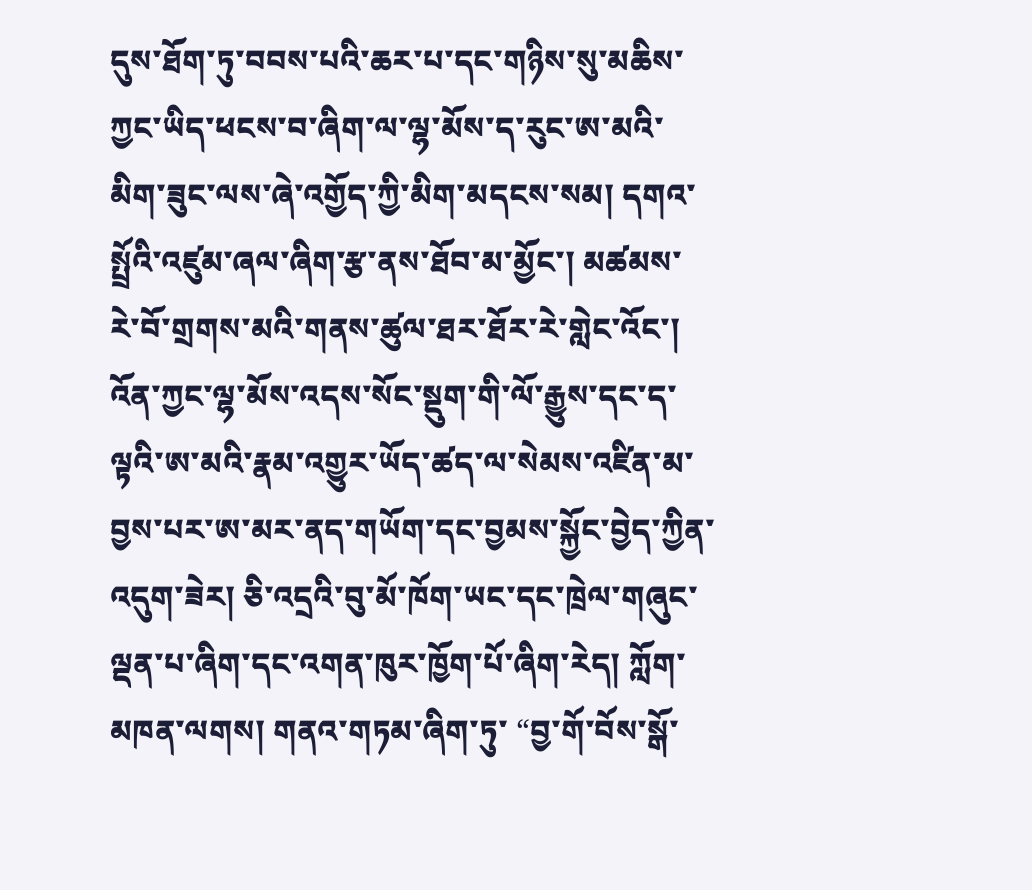དུས་ཐོག་ཏུ་བབས་པའི་ཆར་པ་དང་གཉིས་སུ་མཆིས་ཀྱང་ཡིད་ཕངས་བ་ཞིག་ལ་ལྷ་མོས་ད་རུང་ཨ་མའི་མིག་ཟུང་ལས་ཞེ་འགྱོད་ཀྱི་མིག་མདངས་སམ། དགའ་སྤྲོའི་འཛུམ་ཞལ་ཞིག་རྩ་ནས་ཐོབ་མ་མྱོང་། མཚམས་རེ་བོ་གྲགས་མའི་གནས་ཚུལ་ཐར་ཐོར་རེ་གླེང་འོང་།
འོན་ཀྱང་ལྷ་མོས་འདས་སོང་སྡུག་གི་ལོ་རྒྱུས་དང་ད་ལྟའི་ཨ་མའི་རྣམ་འགྱུར་ཡོད་ཚད་ལ་སེམས་འཛིན་མ་བྱས་པར་ཨ་མར་ནད་གཡོག་དང་བྱམས་སྐྱོང་བྱེད་ཀྱིན་འདུག་ཟེར། ཅི་འདྲའི་བུ་མོ་ཁོག་ཡང་དང་ཁྲེལ་གཞུང་ལྡན་པ་ཞིག་དང་འགན་ཁུར་ཁྱོག་པོ་ཞིག་རེད། ཀློག་མཁན་ལགས། གནའ་གཏམ་ཞིག་ཏུ་ “བྱ་གོ་བོས་སྒོ་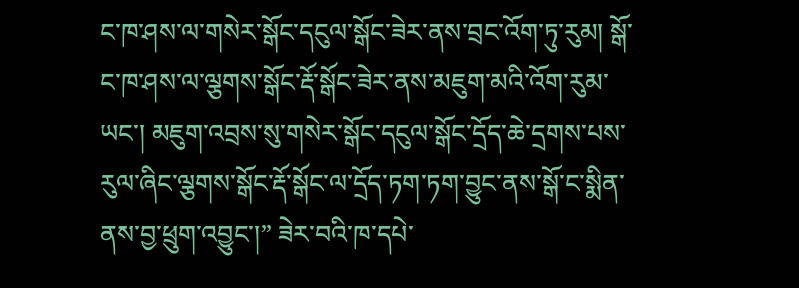ང་ཁ་ཤས་ལ་གསེར་སྒོང་དངུལ་སྒོང་ཟེར་ནས་བྲང་འོག་ཏུ་རུམ། སྒོ་ང་ཁ་ཤས་ལ་ལྕགས་སྒོང་རྡོ་སྒོང་ཟེར་ནས་མཇུག་མའི་འོག་རུམ་ཡང་། མཇུག་འབྲས་སུ་གསེར་སྒོང་དངུལ་སྒོང་དྲོད་ཆེ་དྲགས་པས་རུལ་ཞིང་ལྕགས་སྒོང་རྡོ་སྒོང་ལ་དྲོད་ཏག་ཏག་བྱུང་ནས་སྒོ་ང་སྨིན་ནས་བྱ་ཕྲུག་འབྱུང་།” ཟེར་བའི་ཁ་དཔེ་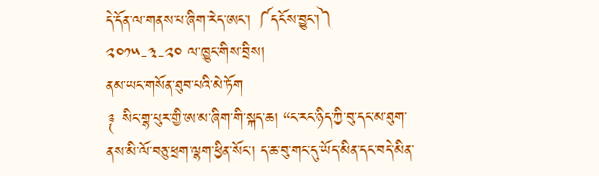དེ་དོན་ལ་གནས་པ་ཞིག་རེད་ཨང་། ༼དངོས་བྱུང་།༽
༢༠༡༥-༣-༢༠ ལ་ཁྱུང་གིས་བྲིས།
ནམ་ཡང་གསོན་ཐུབ་པའི་མེ་ཏོག
࿑ སིང་གྷ་པུར་གྱི་ཨ་མ་ཞིག་གི་སྐད་ཆ། “ང་རང་ཉིད་ཀྱི་བུ་དང་མ་ཐུག་ནས་མི་ལོ་བཅུ་ཕྲག་ལྷག་ཕྱིན་སོང་། ད་ཆ་བུ་གང་དུ་ཡོད་མིན་དང་བདེ་མིན་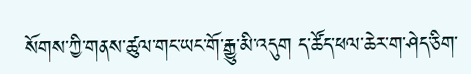སོགས་ཀྱི་གནས་ཚུལ་གང་ཡང་གོ་རྒྱུ་མི་འདུག ད་ཚོད་ཕལ་ཆེར་ག་ཤེད་ཅིག་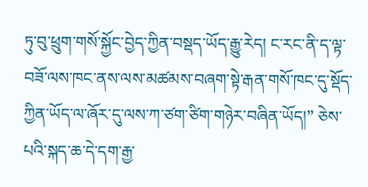ཏུ་བུ་ཕྲུག་གསོ་སྐྱོང་བྱེད་ཀྱིན་བསྡད་ཡོད་རྒྱུ་རེད། ང་རང་ནི་ད་ལྟ་བཟོ་ལས་ཁང་ནས་ལས་མཚམས་བཞག་སྟེ་རྒན་གསོ་ཁང་དུ་སྡོད་ཀྱིན་ཡོད་ལ་ཞོར་དུ་ལས་ཀ་ཙག་ཙིག་གཉེར་བཞིན་ཡོད།” ཅེས་པའི་སྐད་ཆ་དེ་དག་རྒྱ་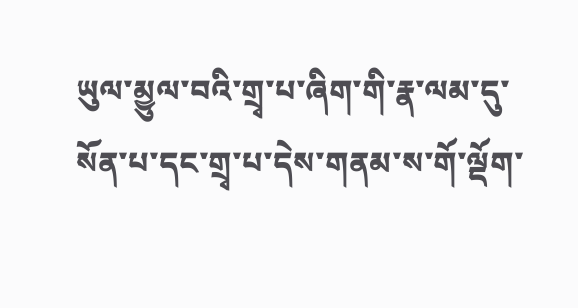ཡུལ་མྱུལ་བའི་གྲྭ་པ་ཞིག་གི་རྣ་ལམ་དུ་སོན་པ་དང་གྲྭ་པ་དེས་གནམ་ས་གོ་ལྡོག་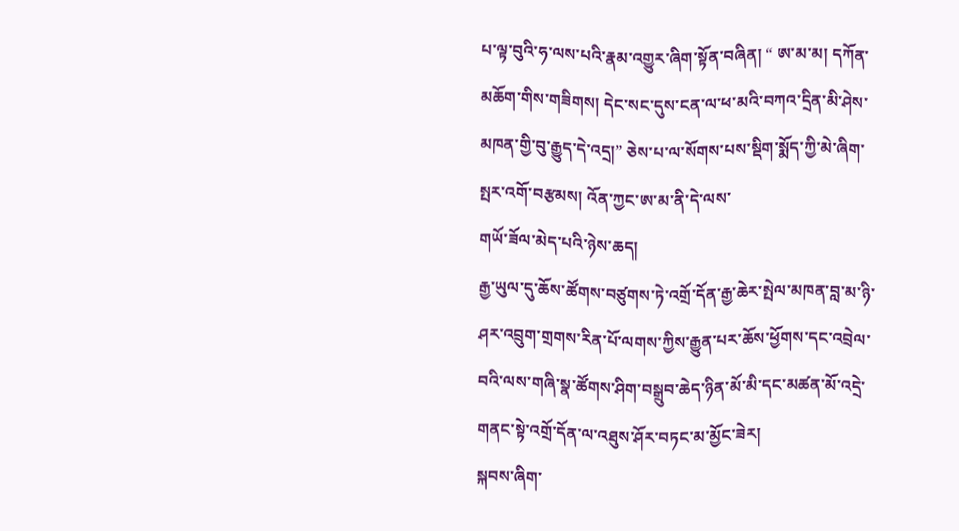པ་ལྟ་བུའི་ཧ་ལས་པའི་རྣམ་འགྱུར་ཞིག་སྟོན་བཞིན། “ ཨ་མ་མ། དཀོན་མཆོག་གིས་གཟིགས། དེང་སང་དུས་ངན་ལ་ཕ་མའི་བཀའ་དྲིན་མི་ཤེས་མཁན་གྱི་བུ་རྒྱུད་དེ་འདྲ།” ཅེས་པ་ལ་སོགས་པས་སྡིག་སྨོད་ཀྱི་མེ་ཞིག་སྤར་འགོ་བརྩམས། འོན་ཀྱང་ཨ་མ་ནི་དེ་ལས་
གཡོ་ཟོལ་མེད་པའི་ཉེས་ཆད།
རྒྱ་ཡུལ་དུ་ཆོས་ཚོགས་བཙུགས་ཏེ་འགྲོ་དོན་རྒྱ་ཆེར་སྤེལ་མཁན་བླ་མ་ཉི་ཤར་འབྲུག་གྲགས་རིན་པོ་ལགས་ཀྱིས་རྒྱུན་པར་ཆོས་ཕྱོགས་དང་འབྲེལ་བའི་ལས་གཞི་སྣ་ཚོགས་ཤིག་བསྒྲུབ་ཆེད་ཉིན་མོ་མི་དང་མཚན་མོ་འདྲེ་གནང་སྟེ་འགྲོ་དོན་ལ་འཐུས་ཤོར་བཏང་མ་མྱོང་ཟེར།
སྐབས་ཞིག་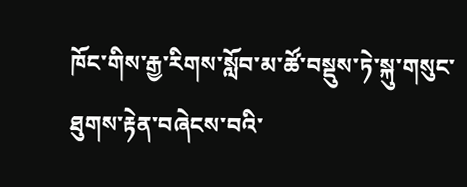ཁོང་གིས་རྒྱ་རིགས་སློབ་མ་ཚོ་བསྡུས་ཏེ་སྐུ་གསུང་ཐུགས་རྟེན་བཞེངས་བའི་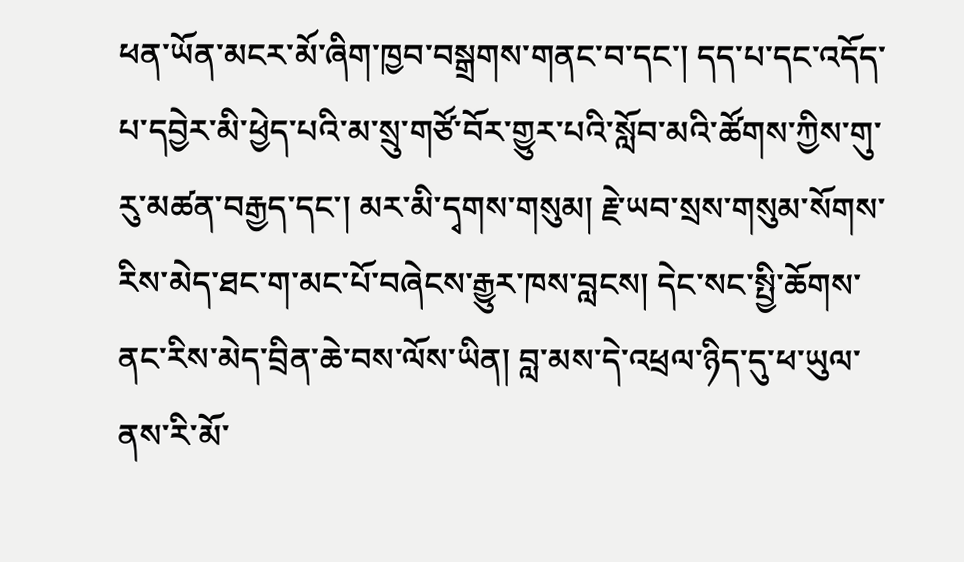ཕན་ཡོན་མངར་མོ་ཞིག་ཁྱབ་བསྒྲགས་གནང་བ་དང་། དད་པ་དང་འདོད་པ་དབྱེར་མི་ཕྱེད་པའི་མ་སྲུ་གཙོ་བོར་གྱུར་པའི་སློབ་མའི་ཚོགས་ཀྱིས་གུ་རུ་མཚན་བརྒྱད་དང་། མར་མི་དྭགས་གསུམ། རྗེ་ཡབ་སྲས་གསུམ་སོགས་རིས་མེད་ཐང་ག་མང་པོ་བཞེངས་རྒྱུར་ཁས་བླངས། དེང་སང་སྤྱི་ཆོགས་ནང་རིས་མེད་བྲིན་ཆེ་བས་ལོས་ཡིན། བླ་མས་དེ་འཕྲལ་ཉིད་དུ་ཕ་ཡུལ་ནས་རི་མོ་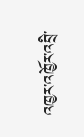འཁྱར་འཁྱོར་འབྲི་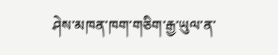ཤེས་མཁན་ཁག་གཅིག་རྒྱ་ཡུལ་ན་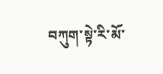བཀུག་སྟེ་རི་མོ་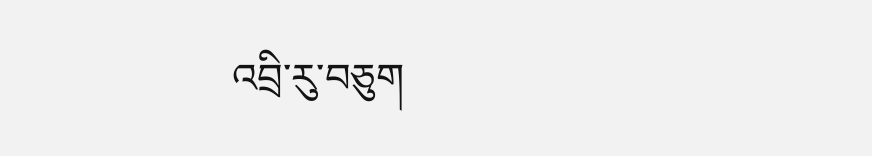འབྲི་རུ་བཅུག